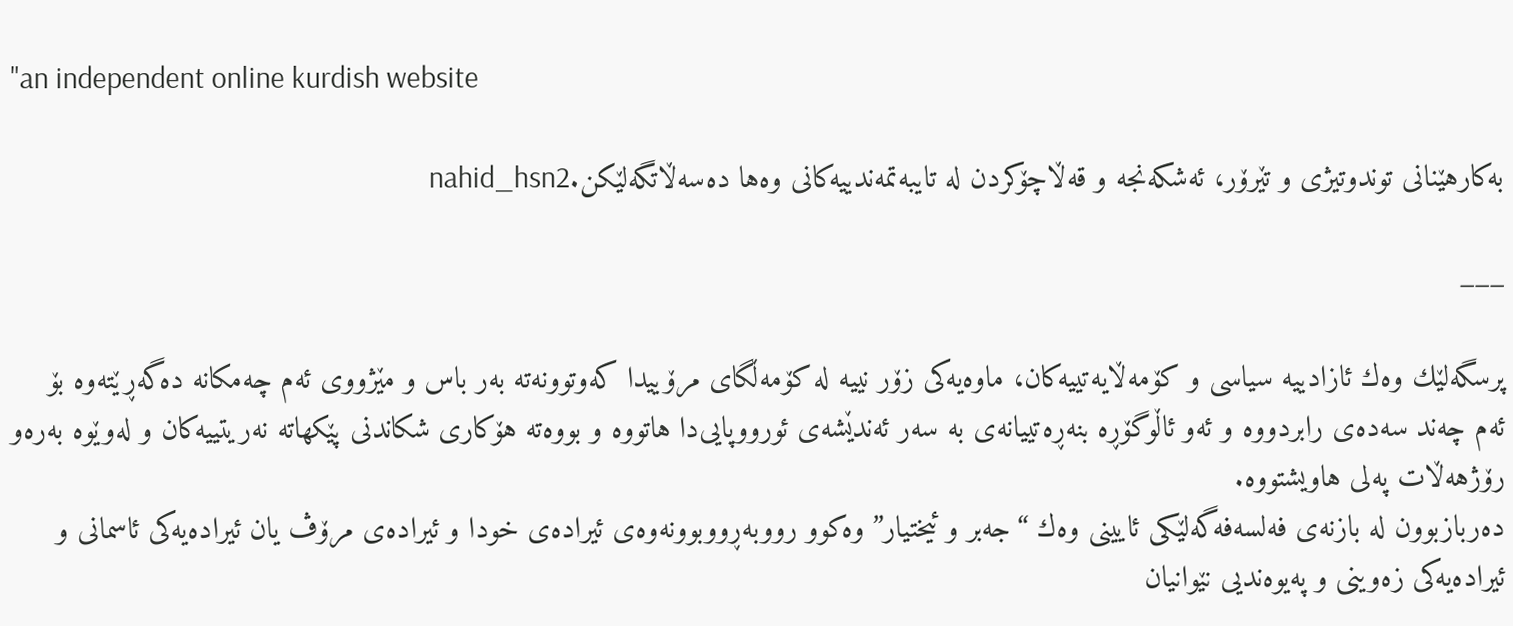"an independent online kurdish website

به‌كارهێنانی‌ توندوتیژی‌ و تێرۆر، ئه‌شكه‌نجه‌ و قه‌ڵاچۆكردن له‌ تایبه‌تمه‌ندییه‌كانی‌ وه‌ها ده‌سه‌ڵاتگه‌لێكن.nahid_hsn2

___

پرسگه‌لێك وه‌ك ئازادییه‌ سیاسی‌ و كۆمه‌ڵایه‌تییه‌كان، ماوه‌یه‌كی‌ زۆر نییه‌ له‌ كۆمه‌ڵگای‌ مرۆییدا كه‌وتوونه‌ته‌ به‌ر باس و مێژووی‌ ئه‌م چه‌مكانه‌ ده‌گه‌ڕێته‌وه‌ بۆ ئه‌م چه‌ند سه‌ده‌ی‌ رابردووه‌ و ئه‌و ئاڵوگۆڕه‌ بنه‌ڕه‌تییانه‌ی‌ به‌ سه‌ر ئه‌ندێشه‌ی‌ ئورووپایی‌دا هاتووه‌ و بووه‌ته‌ هۆكاری‌ شكاندنی‌ پێكهاته‌ نه‌ریتییه‌كان و له‌وێوه‌ به‌ره‌و رۆژهه‌ڵات په‌لی‌ هاویشتووه‌.
ده‌ربازبوون له‌ بازنه‌ی‌ فه‌لسه‌فه‌گه‌لێكی‌ ئایینی‌ وه‌ك “جه‌بر و ئیختیار” وه‌كوو رووبه‌ڕووبوونه‌وه‌ی‌ ئیراده‌ی‌ خودا و ئیراده‌ی‌ مرۆڤ یان ئیراده‌یه‌كی‌ ئاسمانی‌ و ئیراده‌یه‌كی‌ زه‌وینی‌ و په‌یوه‌ندیی‌ نێوانیان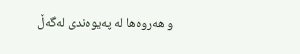و هه‌روه‌ها له‌ په‌یوه‌ندی‌ له‌گه‌ڵ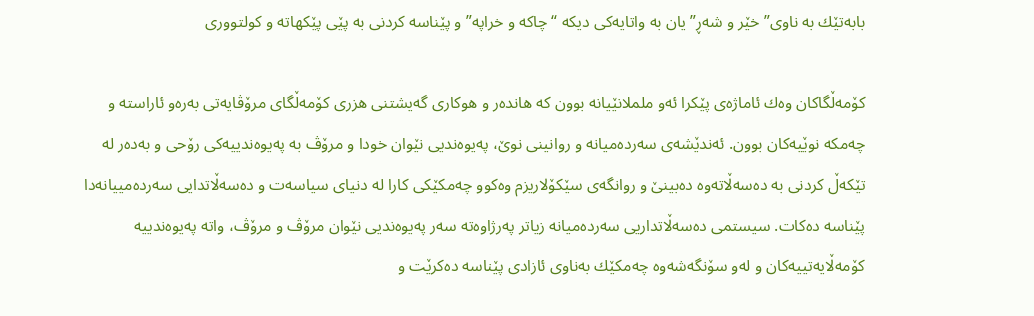بابه‌تێك به‌ ناوی‌”خێر و شه‌ڕ” یان به‌ واتایه‌كی‌ دیكه‌ “چاكه‌ و خراپه‌” و پێناسه‌ كردنی به‌ پێی‌ پێكهاته‌ و كولتووری‌

كۆمه‌ڵگاكان وه‌ك ئاماژه‌ی‌ پێكرا ئه‌و ململانێیانه‌ بوون كه‌ هانده‌ر و هوكاری‌ گه‌یشتنی‌ هزری‌ كۆمه‌ڵگای‌ مرۆڤایه‌تی‌ به‌ره‌و ئاراسته‌ و چه‌مكه‌ نوێیه‌كان بوون. ئه‌ندێشه‌ی‌ سه‌رده‌میانه‌ و روانینی‌ نوێ، په‌یوه‌ندیی‌ نێوان خودا و مرۆڤ به‌ په‌یوه‌ندییه‌كی‌ رۆحی‌ و به‌ده‌ر له‌ تێكه‌ڵ كردنی‌ به‌ ده‌سه‌ڵاته‌وه‌ ده‌بینێ‌ و روانگه‌ی‌ سێكۆلاریزم وه‌كوو چه‌مكێكی‌ كارا له‌ دنیای‌ سیاسه‌ت و ده‌سه‌ڵاتدایی‌ سه‌رده‌مییانه‌دا پێناسه‌ ده‌كات. سیستمی‌ ده‌سه‌ڵاتداریی‌ سه‌رده‌میانه‌ زیاتر په‌رژاوه‌ته‌ سه‌ر په‌یوه‌ندیی‌ نێوان مرۆڤ و مرۆڤ، واته‌ په‌یوه‌ندییه‌ كۆمه‌ڵایه‌تییه‌كان و له‌و سۆنگه‌شه‌وه‌ چه‌مكێك به‌ناوی‌ ئازادی‌ پێناسه‌ ده‌كرێت و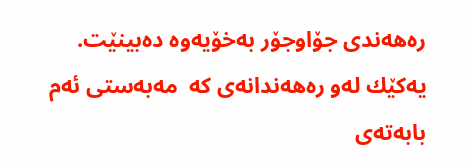ره‌هه‌ندی‌ جۆاوجۆر به‌خۆیه‌وه‌ ده‌بینێت. یه‌كێك له‌و ره‌هه‌ندانه‌ی‌ كه‌  مه‌به‌ستی‌ ئه‌م بابه‌ته‌ی‌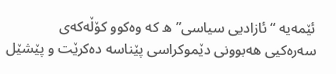ئێمه‌یه‌ “ئازادیی‌ سیاسی‌”ه‌ كه‌ وه‌كوو كۆڵه‌كه‌ی‌ سه‌ره‌كیی‌ هه‌بوونی‌ دێموكراسی‌ پێناسه‌ ده‌كرێت و پێشێل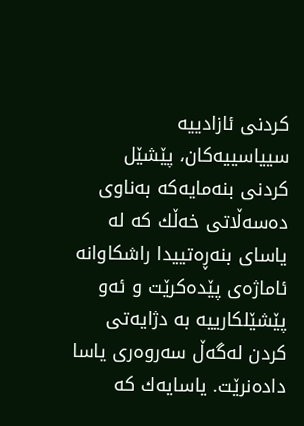كردنی‌ ئازادییه‌ سییاسییه‌كان، پێشێل كردنی‌ بنه‌مایه‌كه‌ به‌ناوی‌ ده‌سه‌ڵاتی‌ خه‌ڵك كه‌ له‌ یاسای‌ بنه‌ڕه‌تییدا راشكاوانه‌ ئاماژه‌ی‌ پێده‌كرێت و ئه‌و پێشێلكارییه‌ به‌ دژایه‌تی‌ كردن له‌گه‌ڵ سه‌روه‌ری‌ یاسا داده‌نرێت. یاسایه‌ك كه‌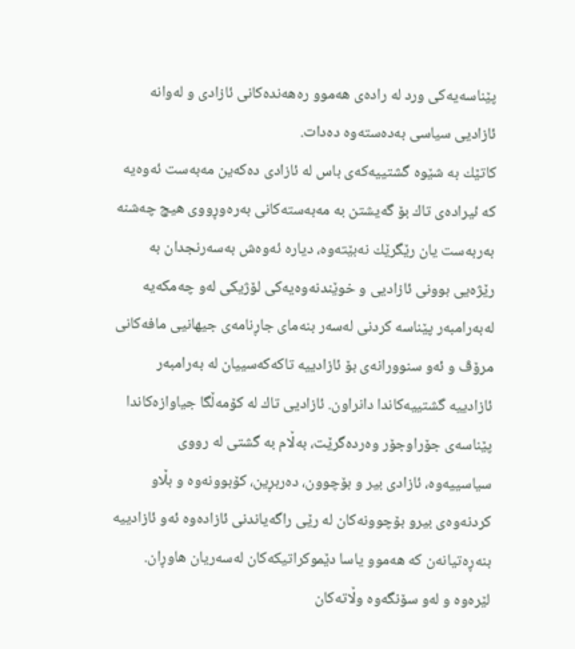پێناسه‌یه‌كی‌ ورد له‌ راده‌ی‌ هه‌موو ره‌هه‌نده‌كانی‌ ئازادی‌ و له‌وانه‌ ئازادیی‌ سیاسی‌ به‌ده‌سته‌وه‌ ده‌دات.
كاتێك به‌ شێوه‌ گشتییه‌كه‌ی‌ باس له‌ ئازادی‌ ده‌كه‌ین مه‌به‌ست ئه‌وه‌یه‌ كه‌ ئیراده‌ی‌ تاك بۆ گه‌یشتن به‌ مه‌به‌سته‌كانی‌ به‌ره‌وڕووی‌ هیچ چه‌شنه‌ به‌ربه‌ست یان رێگرێك نه‌بێته‌وه‌، دیاره‌ ئه‌وه‌ش به‌سه‌رنجدان به‌ رێژه‌یی‌ بوونی‌ ئازادیی و خوێندنه‌وه‌یه‌كی‌ لۆژیكی‌ له‌و چه‌مكه‌یه‌ له‌به‌رامبه‌ر پێناسه‌ كردنی له‌سه‌ر بنه‌مای‌ جاڕنامه‌ی‌ جیهانیی‌ مافه‌كانی‌ مرۆڤ و ئه‌و سنوورانه‌ی‌ بۆ ئازادییه‌ تاكه‌كه‌سییان له‌ به‌رامبه‌ر ئازادییه‌ گشتییه‌كاندا دانراون. ئازادیی‌ تاك له‌ كۆمه‌ڵگا جیاوازه‌كاندا پێناسه‌ی‌ جۆراوجۆر وه‌رده‌گرێت، به‌ڵام به‌ گشتی‌ له‌ رووی‌ سیاسییه‌وه‌، ئازادی‌ بیر و بۆچوون، ده‌ربڕین، كۆبوونه‌وه‌ و بڵاو كردنه‌وه‌ی‌ بیرو بۆچوونه‌كان له‌ رێی‌ راگه‌یاندنی‌ ئازاده‌وه‌ ئه‌و ئازادییه‌ بنه‌ڕه‌تیانه‌ن كه‌ هه‌موو یاسا دێموكراتیكه‌كان له‌سه‌ریان هاوڕان.
لێره‌وه‌ و له‌و سۆنگه‌وه‌ وڵاته‌كان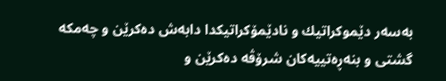به‌سه‌ر دێموكراتیك و نادێمۆكراتیكدا دابه‌ش ده‌كرێن و چه‌مكه‌ گشتی‌ و بنه‌ڕه‌تییه‌كان شرۆڤه‌ ده‌كرێن و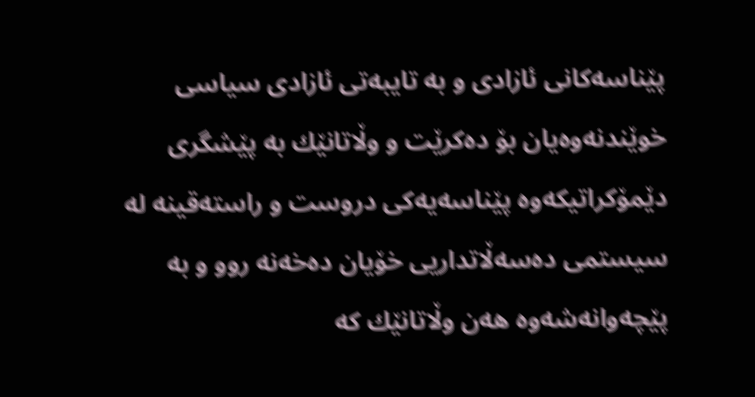پێناسه‌كانی‌ ئازادی‌ و به‌ تایبه‌تی‌ ئازادی‌ سیاسی‌ خوێندنه‌وه‌یان بۆ ده‌كرێت و وڵاتانێك به‌ پێشگری‌ دێمۆكراتیكه‌وه‌ پێناسه‌یه‌كی‌ دروست و راسته‌قینه‌ له‌ سیستمی‌ ده‌سه‌ڵاتداریی‌ خۆیان ده‌خه‌نه‌ روو و به‌ پێچه‌وانه‌شه‌وه‌ هه‌ن وڵاتانێك كه‌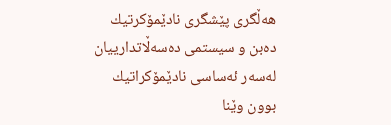هه‌ڵگری‌ پێشگری‌ نادێمۆكرتیك ده‌بن و سیستمی‌ ده‌سه‌ڵاتدارییان له‌سه‌ر ئه‌ساسی‌ نادێمۆكراتیك بوون وێنا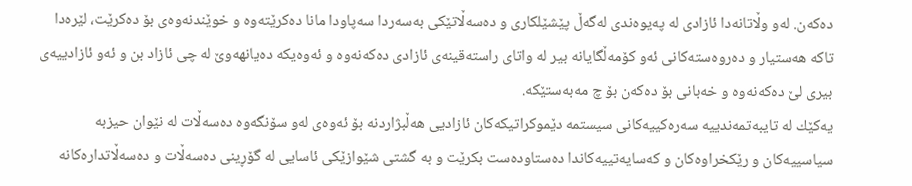ده‌كه‌ن. له‌و وڵاتانه‌دا ئازادی له‌ په‌یوه‌ندی‌ له‌گه‌ڵ پێشێلكاری‌ و ده‌سه‌ڵاتێكی‌ به‌سه‌ردا سه‌پاودا مانا ده‌كرێته‌وه‌ و خوێندنه‌وه‌ی‌ بۆ ده‌كرێت، لێره‌دا تاكه‌ هه‌ستیار و ده‌روه‌سته‌كانی‌ ئه‌و كۆمه‌ڵگایانه‌ بیر له‌ واتای‌ راسته‌قینه‌ی‌ ئازادی‌ ده‌كه‌نه‌وه‌ و ئه‌وه‌یكه‌ ده‌یانهه‌وێ‌ له‌ چی‌ ئازاد بن و ئه‌و ئازادییه‌ی‌ بیری‌ لێ ده‌كه‌نه‌وه‌ و خه‌بانی‌ بۆ ده‌كه‌ن بۆ چ مه‌به‌ستێكه‌.
یه‌كێك له‌ تایبه‌تمه‌ندییه‌ سه‌ره‌كییه‌كانی‌ سیستمه‌ دێموكراتیكه‌كان ئازادیی‌ هه‌ڵبژاردنه‌ بۆ ئه‌وه‌ی‌ له‌و سۆنگه‌وه‌ ده‌سه‌ڵات له‌ نێوان حیزبه‌ سیاسییه‌كان و رێكخراوه‌كان و كه‌سایه‌تییه‌كاندا ده‌ستاوده‌ست بكرێت و به‌ گشتی‌ شێوازێكی‌ ئاسایی‌ له‌ گۆڕینی‌ ده‌سه‌ڵات و ده‌سه‌ڵاتداره‌كانه‌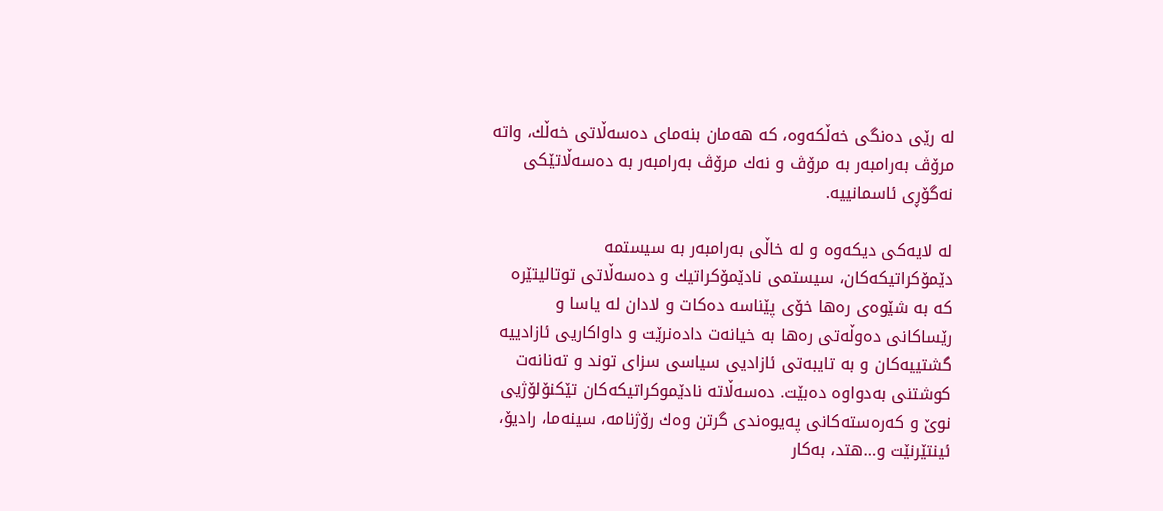له‌ رێی‌ ده‌نگی‌ خه‌ڵكه‌وه‌، كه‌ هه‌مان بنه‌مای‌ ده‌سه‌ڵاتی‌ خه‌ڵك، واته‌ مرۆڤ به‌رامبه‌ر به‌ مرۆڤ و نه‌ك مرۆڤ به‌رامبه‌ر به‌ ده‌سه‌ڵاتێكی‌ نه‌گۆڕی‌ ئاسمانییه‌.

له‌ لایه‌كی‌ دیكه‌وه‌ و له‌ خاڵی‌ به‌رامبه‌ر به‌ سیستمه‌ دێمۆكراتیكه‌كان، سیستمی‌ نادێمۆكراتیك و ده‌سه‌ڵاتی‌ توتالیتێره‌ كه‌ به‌ شێوه‌ی‌ ره‌ها خۆی‌ پێناسه‌ ده‌كات و لادان له‌ یاسا و رێساكانی‌ ده‌وڵه‌تی‌ ره‌ها به‌ خیانه‌ت داده‌نرێت و داواكاریی‌ ئازادییه‌ گشتییه‌كان و به‌ تایبه‌تی‌ ئازادیی‌ سیاسی‌ سزای‌ توند و ته‌نانه‌ت كوشتنی‌ به‌دواوه‌ ده‌بێت. ده‌سه‌ڵاته‌ نادێموكراتیكه‌كان تێكنۆلۆژیی‌ نوێ‌ و كه‌ره‌سته‌كانی‌ په‌یوه‌ندی‌ گرتن وه‌ك رۆژنامه‌، سینه‌ما، رادیۆ، ئینتێرنێت و…هتد، به‌كار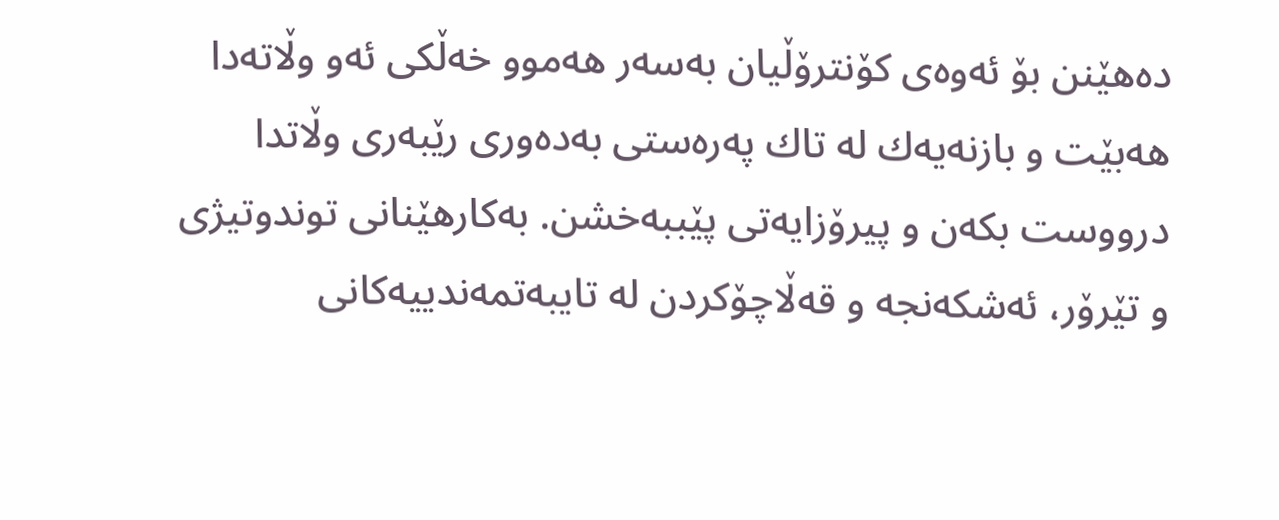ده‌هێنن بۆ ئه‌وه‌ی‌ كۆنترۆڵیان به‌سه‌ر هه‌موو خه‌ڵكی‌ ئه‌و وڵاته‌دا هه‌بێت و بازنه‌یه‌ك له‌ تاك په‌ره‌ستی‌ به‌ده‌وری‌ رێبه‌ری‌ وڵاتدا درووست بكه‌ن و پیرۆزایه‌تی‌ پێببه‌خشن. به‌كارهێنانی‌ توندوتیژی‌ و تێرۆر، ئه‌شكه‌نجه‌ و قه‌ڵاچۆكردن له‌ تایبه‌تمه‌ندییه‌كانی‌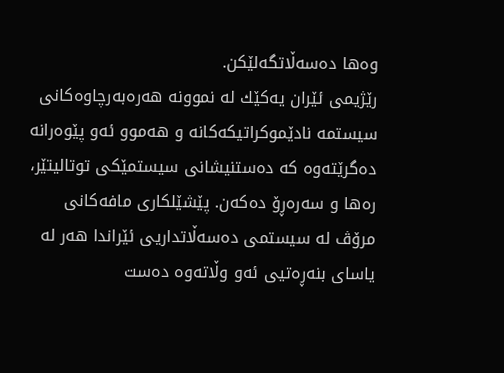وه‌ها ده‌سه‌ڵاتگه‌لێكن.
رێژیمی‌ ئێران یه‌كێك له‌ نموونه‌ هه‌ره‌به‌رچاوه‌كانی‌ سیستمه‌ نادێموكراتیكه‌كانه‌ و هه‌موو ئه‌و پێوه‌رانه‌ ده‌گرێته‌وه‌ كه‌ ده‌ستنیشانی‌ سیستمێكی‌ توتالیتێر، ره‌ها و سه‌ره‌ڕۆ ده‌كه‌ن. پێشێلكاری‌ مافه‌كانی‌ مرۆڤ له‌ سیستمی‌ ده‌سه‌ڵاتداریی‌ ئێراندا هه‌ر له‌ یاسای‌ بنه‌ڕه‌تیی‌ ئه‌و وڵاته‌وه‌ ده‌ست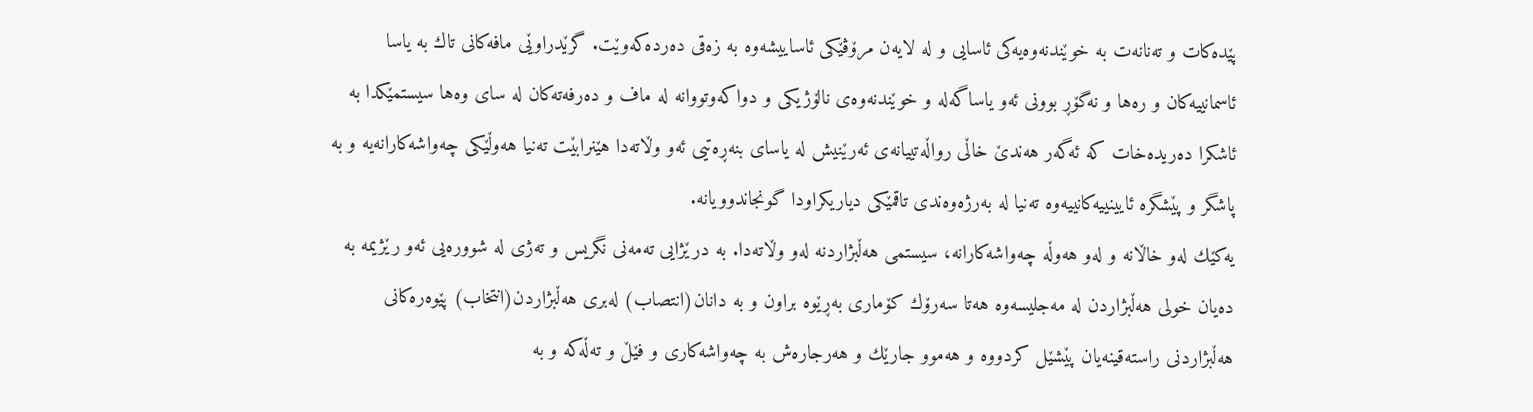پێده‌كات و ته‌نانه‌ت به‌ خوێندنه‌وه‌یه‌كی‌ ئاسایی‌ و له‌ لایه‌ن مرۆڤێكی‌ ئاساییشه‌وه‌ به‌ زه‌قی‌ ده‌رده‌كه‌وێت. گرێدراوێی‌ مافه‌كانی‌ تاك به‌ یاسا ئاسمانییه‌كان و ره‌ها و نه‌گۆڕ بوونی‌ ئه‌و یاساگه‌له‌ و خوێندنه‌وه‌ی‌ نالۆژیكی‌ و دواكه‌وتووانه‌ له‌ ماف و ده‌رفه‌ته‌كان له‌ سای‌ وه‌ها سیستمێكدا به‌ ئاشكرا ده‌ریده‌خات كه‌ ئه‌گه‌ر هه‌ندێ‌ خاڵی‌ رواڵه‌تییانه‌ی‌ ئه‌رێنیش له‌ یاسای‌ بنه‌ڕه‌تیی‌ ئه‌و وڵاته‌دا هێنرابێت ته‌نیا هه‌وڵێكی‌ چه‌واشه‌كارانه‌یه‌ و به‌ پاشگر و پێشگره‌ ئایینییه‌كانییه‌وه‌ ته‌نیا له‌ به‌رژه‌وه‌ندی‌ تاقمێكی‌ دیاریكراودا گونجاندوویانه‌.
یه‌كێك له‌و خاڵانه‌ و له‌و هه‌وڵه‌ چه‌واشه‌كارانه‌، سیستمی‌ هه‌ڵبژاردنه‌ له‌و وڵاته‌دا. به‌ درێژایی‌ ته‌مه‌نی‌ نگریس و ته‌ژی‌ له‌ شووره‌یی‌ ئه‌و رێژیمه‌ به‌ ده‌یان خولی‌ هه‌ڵبژاردن له‌ مه‌جلیسه‌وه‌ هه‌تا سه‌رۆك كۆماری‌ به‌ڕێوه‌ براون و به‌ دانان(انتصاب) له‌بری‌ هه‌ڵبژاردن(انتخاب) پێوه‌ره‌كانی‌ هه‌ڵبژاردنی‌ راسته‌قینه‌یان پێشێل كردووه‌ و هه‌موو جارێك و هه‌رجاره‌ش به‌ چه‌واشه‌كاری‌ و فێڵ و ته‌ڵه‌كه‌ و به‌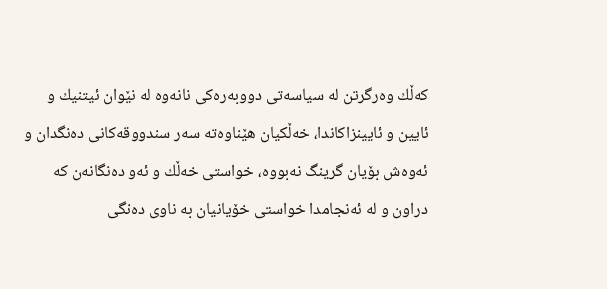كه‌ڵك وه‌رگرتن له‌ سیاسه‌تی‌ دووبه‌ره‌كی‌ نانه‌وه‌ له‌ نێوان ئیتنیك و ئایین و ئایینزاكاندا، خه‌ڵكیان هێناوه‌ته‌ سه‌ر سندووقه‌كانی‌ ده‌نگدان و ئه‌وه‌ش بۆیان گرینگ نه‌بووه‌، خواستی‌ خه‌ڵك و ئه‌و ده‌نگانه‌ن كه‌ دراون و له‌ ئه‌نجامدا خواستی‌ خۆیانیان به‌ ناوی‌ ده‌نگی‌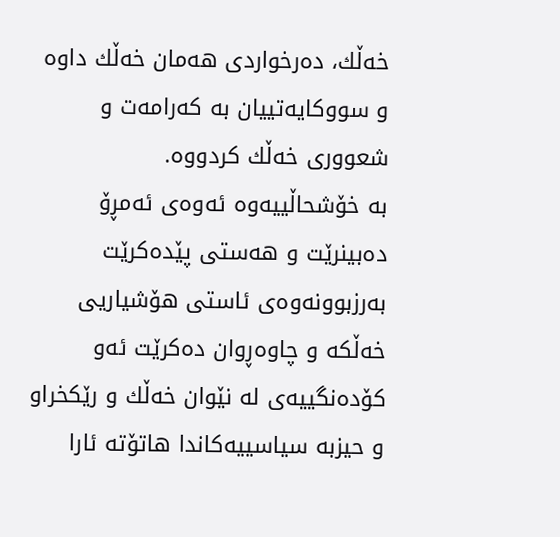خه‌ڵك، ده‌رخواردی‌ هه‌مان خه‌ڵك داوه‌ و سووكایه‌تییان به‌ كه‌رامه‌ت و شعووری‌ خه‌ڵك كردووه‌.
به‌ خۆشحاڵییه‌وه‌ ئه‌وه‌ی‌ ئه‌مڕۆ ده‌بینرێت و هه‌ستی‌ پێده‌كرێت به‌رزبوونه‌وه‌ی‌ ئاستی‌ هۆشیاریی‌ خه‌ڵكه‌ و چاوه‌ڕوان ده‌كرێت ئه‌و كۆده‌نگییه‌ی‌ له‌ نێوان خه‌ڵك و رێكخراو و حیزبه‌ سیاسییه‌كاندا هاتۆته‌ ئارا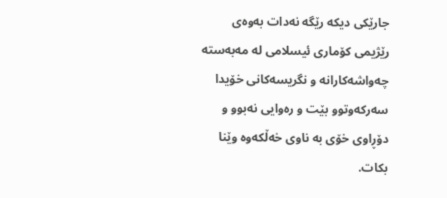جارێكی‌ دیكه‌ رێگه‌ نه‌دات به‌وه‌ی‌ رێژیمی‌ كۆماری‌ ئیسلامی‌ له‌ مه‌به‌سته‌ چه‌واشه‌كارانه‌ و نگریسه‌كانی‌ خۆیدا سه‌ركه‌وتوو بێت و ره‌وایی‌ نه‌بوو و دۆڕاوی‌ خۆی‌ به‌ ناوی‌ خه‌ڵكه‌وه‌ وێنا بكات.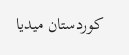کوردستان میدیا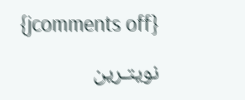{jcomments off}

نویتـرین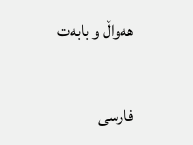هەواڵ و بابەت


فارسی